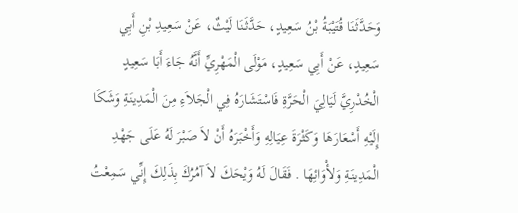وَحَدَّثَنَا قُتَيْبَةُ بْنُ سَعِيدٍ، حَدَّثَنَا لَيْثٌ، عَنْ سَعِيدِ بْنِ أَبِي سَعِيدٍ، عَنْ أَبِي سَعِيدٍ، مَوْلَى الْمَهْرِيِّ أَنَّهُ جَاءَ أَبَا سَعِيدٍ الْخُدْرِيَّ لَيَالِيَ الْحَرَّةِ فَاسْتَشَارَهُ فِي الْجَلاَءِ مِنَ الْمَدِينَةِ وَشَكَا إِلَيْهِ أَسْعَارَهَا وَكَثْرَةَ عِيَالِهِ وَأَخْبَرَهُ أَنْ لاَ صَبْرَ لَهُ عَلَى جَهْدِ الْمَدِينَةِ وَلأْوَائِهَا . فَقَالَ لَهُ وَيْحَكَ لاَ آمُرُكَ بِذَلِكَ إِنِّي سَمِعْتُ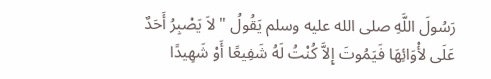رَسُولَ اللَّهِ صلى الله عليه وسلم يَقُولُ " لاَ يَصْبِرُ أَحَدٌ عَلَى لأْوَائِهَا فَيَمُوتَ إِلاَّ كُنْتُ لَهُ شَفِيعًا أَوْ شَهِيدًا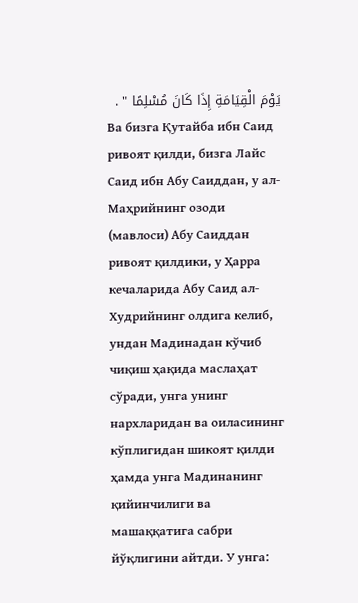يَوْمَ الْقِيَامَةِ إِذَا كَانَ مُسْلِمًا " .
Ва бизга Қутайба ибн Саид ривоят қилди, бизга Лайс Саид ибн Абу Саиддан, у ал-Маҳрийнинг озоди (мавлоси) Абу Саиддан ривоят қилдики, у Ҳарра кечаларида Абу Саид ал-Худрийнинг олдига келиб, ундан Мадинадан кўчиб чиқиш ҳақида маслаҳат сўради, унга унинг нархларидан ва оиласининг кўплигидан шикоят қилди ҳамда унга Мадинанинг қийинчилиги ва машаққатига сабри йўқлигини айтди. У унга: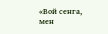«Вой сенга, мен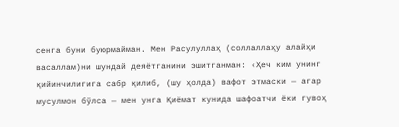сенга буни буюрмайман. Мен Расулуллаҳ (соллаллаҳу алайҳи васаллам)ни шундай деяётганини эшитганман: ‹Ҳеч ким унинг қийинчилигига сабр қилиб, (шу ҳолда) вафот этмаски — агар мусулмон бўлса — мен унга Қиёмат кунида шафоатчи ёки гувоҳ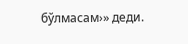бўлмасам›» деди.